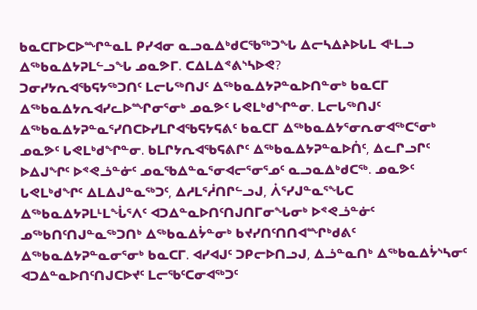ᑲᓇᑕᒥᐅᑕᐅᙱᓐᓇᒪ ᑭᓯᐊᓂ ᓇᓗᓇᐃᒃᑯᑕᖃᖅᑐᖓ ᐃᓕᓴᐃᔨᐅᒐᒪ ᐊᒻᒪᓗ ᐃᖅᑲᓇᐃᔭᕈᒪᓪᓗᖓ ᓄᓇᕗᒥ. ᑕᐃᒪᐃᕝᕕᔅᓴᐅᕙ?
ᑐᓂᓯᔭᕆᐊᖃᕋᔭᖅᑐᑎᑦ ᒪᓕᒐᖅᑎᒍᑦ ᐃᖅᑲᓇᐃᔭᕈᓐᓇᐅᑎᓐᓂᒃ ᑲᓇᑕᒥ ᐃᖅᑲᓇᐃᔭᕆᐊᓯᓚᐅᙱᓂᕐᓂᒃ ᓄᓇᕗᑦ ᒐᕙᒪᒃᑯᖏᓐᓂ. ᒪᓕᒐᖅᑎᒍᑦ ᐃᖅᑲᓇᐃᔭᕈᓐᓇᕐᓯᑎᑕᐅᓯᒪᒋᐊᖃᕋᔭᕋᕕᑦ ᑲᓇᑕᒥ ᐃᖅᑲᓇᐃᔭᕐᓂᕆᓂᐊᖅᑕᕐᓂᒃ ᓄᓇᕗᑦ ᒐᕙᒪᒃᑯᖏᓐᓂ. ᑲᒪᒋᔭᕆᐊᖃᕋᕕᒋᑦ ᐃᖅᑲᓇᐃᔭᕈᓐᓇᐅᑏᑦ, ᐃᓚᒋᓗᒋᑦ ᐅᐃᒍᖏᑦ ᐅᕝᕙᓘᓐᓃᑦ ᓄᓇᖃᐃᓐᓇᕐᓂᐊᓕᕐᓂᕐᓄᑦ ᓇᓗᓇᐃᒃᑯᑕᖅ. ᓄᓇᕗᑦ ᒐᕙᒪᒃᑯᖏᑦ ᐃᒪᐃᒍᓐᓇᖅᑐᑦ, ᐃᓱᒪᕐᓲᑎᒋᓪᓗᒍ, ᐲᕐᓯᒍᓐᓇᕐᖓᑕ ᐃᖅᑲᓇᐃᔭᕈᒪᒻᒪᖔᕐᐱᑦ ᐊᑐᐃᓐᓇᐅᑎᑦᑎᒍᑎᒥᓂᖓᓂᒃ ᐅᕝᕙᓘᓐᓃᑦ ᓄᖅᑲᑎᑦᑎᒍᓐᓇᖅᑐᑎᒃ ᐃᖅᑲᓇᐃᔮᓐᓂᒃ ᑲᔪᓯᑎᑦᑎᑎᐊᙱᒃᑯᕕᑦ ᐃᖅᑲᓇᐃᔭᕈᓐᓇᓂᕐᓂᒃ ᑲᓇᑕᒥ. ᐊᓯᐊᒍᑦ ᑐᑭᓕᐅᑎᓗᒍ, ᐃᓘᓐᓇᑎᒃ ᐃᖅᑲᓇᐃᔮᔅᓴᓂᑦ ᐊᑐᐃᓐᓇᐅᑎᑦᑎᒍᑕᐅᔪᑦ ᒪᓕᖃᑦᑕᓂᐊᖅᑐᑦ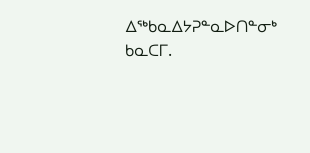ᐃᖅᑲᓇᐃᔭᕈᓐᓇᐅᑎᓐᓂᒃ ᑲᓇᑕᒥ.